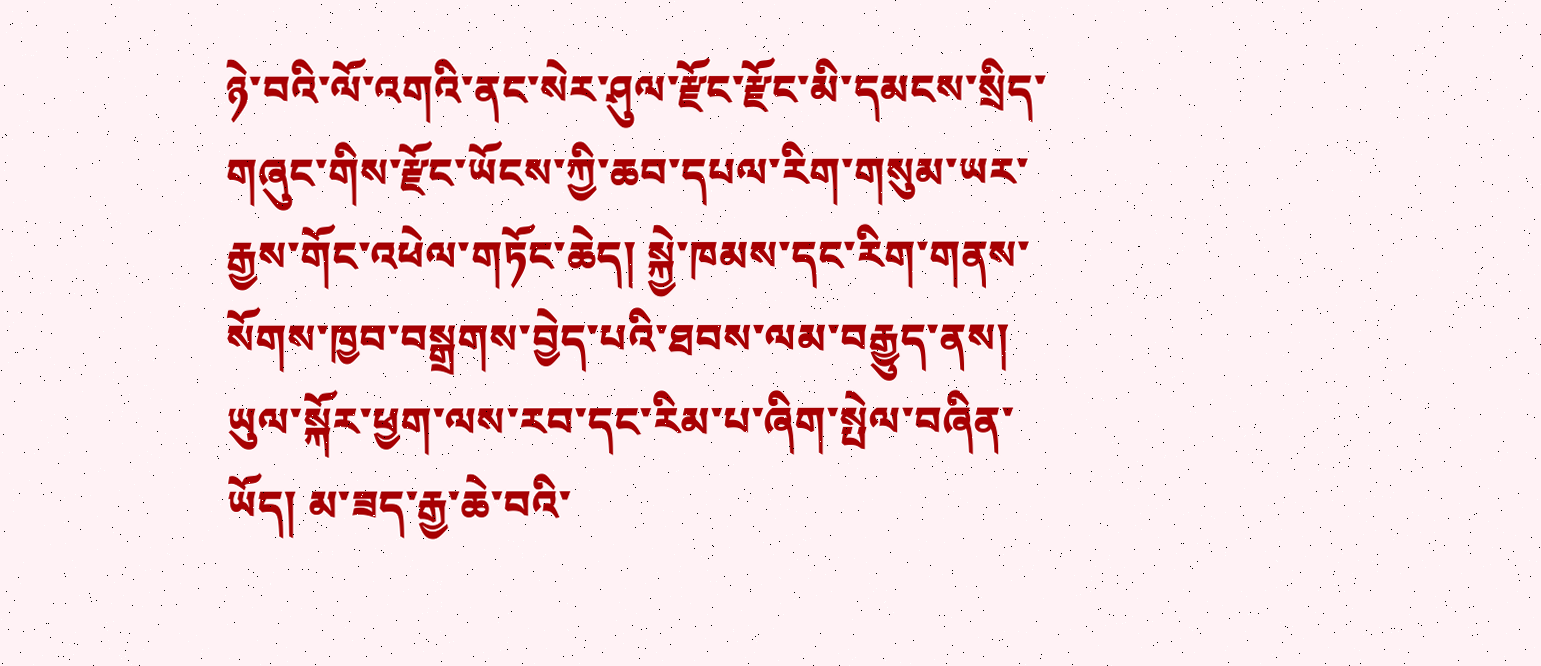ཉེ་བའི་ལོ་འགའི་ནང་སེར་ཤུལ་རྫོང་རྫོང་མི་དམངས་སྲིད་གཞུང་གིས་རྫོང་ཡོངས་ཀྱི་ཆབ་དཔལ་རིག་གསུམ་ཡར་རྒྱས་གོང་འཕེལ་གཏོང་ཆེད། སྐྱེ་ཁམས་དང་རིག་གནས་སོགས་ཁྱབ་བསྒྲགས་བྱེད་པའི་ཐབས་ལམ་བརྒྱུད་ནས། ཡུལ་སྐོར་ཕྱག་ལས་རབ་དང་རིམ་པ་ཞིག་སྤེལ་བཞིན་ཡོད། མ་ཟད་རྒྱ་ཆེ་བའི་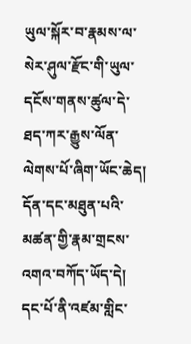ཡུལ་སྐོར་བ་རྣམས་ལ་སེར་ཤུལ་རྫོང་གི་ཡུལ་དངོས་གནས་ཚུལ་དེ་ཐད་ཀར་རྒྱུས་ལོན་ལེགས་པོ་ཞིག་ཡོང་ཆེད། དོན་དང་མཐུན་པའི་མཚན་གྱི་རྣམ་གྲངས་འགའ་བཀོད་ཡོད་དེ། དང་པོ་ནི་འཛམ་གླིང་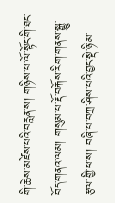གི་ཆེས་མཛེས་པའི་བརླན་ས། གཉིས་པ་ལོ་སྟོང་གི་ཐང་བོད་གནའ་ལམ། གསུམ་པ་རྡོ་བརྐོས་རིག་གནས་སྒྱུ་རྩལ་གྱི་ཕ་ས། བཞི་པ་བཀྲ་ཤིས་པའི་བྱང་སྡེ་ཉི་མ་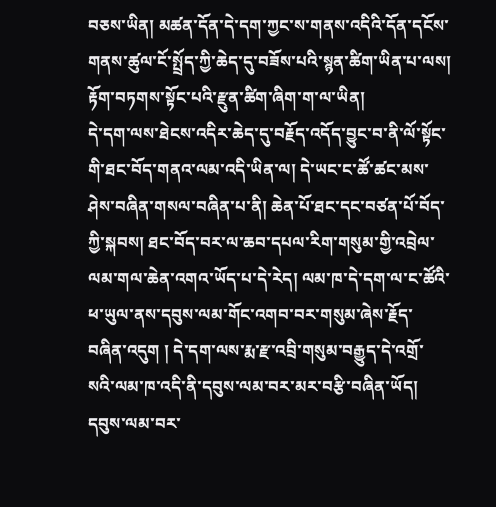བཅས་ཡིན། མཚན་དོན་དེ་དག་ཀྱང་ས་གནས་འདིའི་དོན་དངོས་གནས་ཚུལ་ངོ་སྤྲོད་ཀྱི་ཆེད་དུ་བཟོས་པའི་སྙན་ཚིག་ཡིན་པ་ལས། རྟོག་བཏགས་སྟོང་པའི་རྫུན་ཚིག་ཞིག་ག་ལ་ཡིན།
དེ་དག་ལས་ཐེངས་འདིར་ཆེད་དུ་བརྗོད་འདོད་བྱུང་བ་ནི་ལོ་སྟོང་གི་ཐང་བོད་གནའ་ལམ་འདི་ཡིན་ལ། དེ་ཡང་ང་ཚོ་ཚང་མས་ཤེས་བཞིན་གསལ་བཞིན་པ་ནི། ཆེན་པོ་ཐང་དང་བཙན་པོ་བོད་ཀྱི་སྐབས། ཐང་བོད་བར་ལ་ཆབ་དཔལ་རིག་གསུམ་གྱི་འབྲེལ་ལམ་གལ་ཆེན་འགའ་ཡོད་པ་དེ་རེད། ལམ་ཁ་དེ་དག་ལ་ང་ཚོའི་ཕ་ཡུལ་ནས་དབུས་ལམ་གོང་འགབ་བར་གསུམ་ཞེས་རྗོད་བཞིན་འདུག ། དེ་དག་ལས་རྨ་རྫ་འབྲི་གསུམ་བརྒྱུད་དེ་འགྲོ་སའི་ལམ་ཁ་འདི་ནི་དབུས་ལམ་བར་མར་བརྩི་བཞིན་ཡོད། དབུས་ལམ་བར་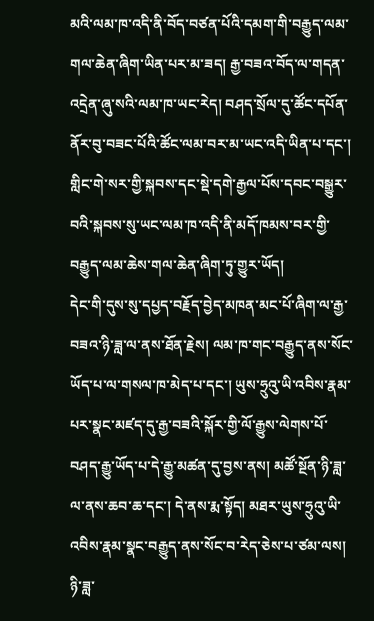མའི་ལམ་ཁ་འདི་ནི་བོད་བཙན་པོའི་དམག་གི་བརྒྱུད་ལམ་གལ་ཆེན་ཞིག་ཡིན་པར་མ་ཟད། རྒྱ་བཟའ་བོད་ལ་གདན་འདྲེན་ཞུ་སའི་ལམ་ཁ་ཡང་རེད། བཤད་སྲོལ་དུ་ཚོང་དཔོན་ནོར་བུ་བཟང་པོའི་ཚོང་ལམ་བར་མ་ཡང་འདི་ཡིན་པ་དང་། གླིང་གེ་སར་གྱི་སྐབས་དང་སྡེ་དགེ་རྒྱལ་པོས་དབང་བསྒྱུར་བའི་སྐབས་སུ་ཡང་ལམ་ཁ་འདི་ནི་མདོ་ཁམས་བར་གྱི་བརྒྱུད་ལམ་ཆེས་གལ་ཆེན་ཞིག་ཏུ་གྱུར་ཡོད།
དེང་གི་དུས་སུ་དཔྱད་བརྗོད་བྱེད་མཁན་མང་པོ་ཞིག་ལ་རྒྱ་བཟའ་ཉི་ཟླ་ལ་ནས་ཐོན་རྗེས། ལམ་ཁ་གང་བརྒྱུད་ནས་སོང་ཡོད་པ་ལ་གསལ་ཁ་མེད་པ་དང་། ཡུས་ཧྲུའུ་ཡི་འབིས་རྣམ་པར་སྣང་མཛད་དུ་རྒྱ་བཟའི་སྐོར་གྱི་ལོ་རྒྱུས་ལེགས་པོ་བཤད་རྒྱུ་ཡོད་པ་དེ་རྒྱུ་མཚན་དུ་བྱས་ནས། མཚོ་སྔོན་ཉི་ཟླ་ལ་ནས་ཆབ་ཆ་དང་། དེ་ནས་རྨ་སྟོད། མཐར་ཡུས་ཧྲུའུ་ཡི་འབིས་རྣམ་སྣང་བརྒྱུད་ནས་སོང་བ་རེད་ཅེས་པ་ཙམ་ལས། ཉི་ཟླ་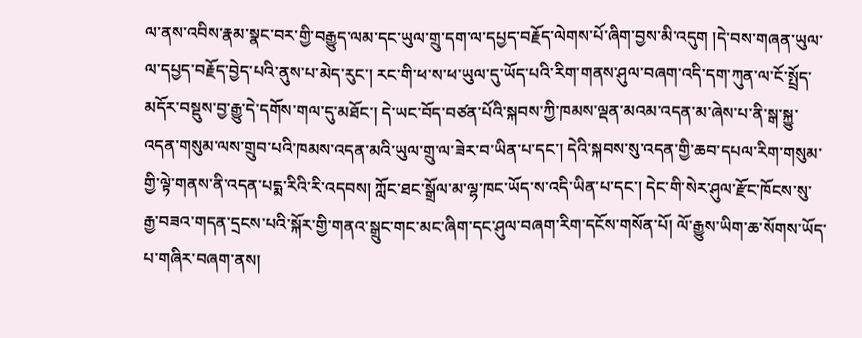ལ་ནས་འབིས་རྣམ་སྣང་བར་གྱི་བརྒྱུད་ལམ་དང་ཡུལ་གྲུ་དག་ལ་དཔྱད་བརྗོད་ལེགས་པོ་ཞིག་བྱས་མི་འདུག །དེ་བས་གཞན་ཡུལ་ལ་དཔྱད་བརྗོད་བྱེད་པའི་ནུས་པ་མེད་རུང་། རང་གི་ཕ་ས་ཕ་ཡུལ་དུ་ཡོད་པའི་རིག་གནས་ཤུལ་བཞག་འདི་དག་ཀུན་ལ་ངོ་སྤྲོད་མདོར་བསྡུས་བྱ་རྒྱུ་དེ་དགོས་གལ་དུ་མཐོང་། དེ་ཡང་བོད་བཙན་པོའི་སྐབས་ཀྱི་ཁམས་ལྡན་མའམ་འདན་མ་ཞེས་པ་ནི་སྒ་སྐྱུ་འདན་གསུམ་ལས་གྲུབ་པའི་ཁམས་འདན་མའི་ཡུལ་གྲུ་ལ་ཟེར་བ་ཡིན་པ་དང་། དེའི་སྐབས་སུ་འདན་གྱི་ཆབ་དཔལ་རིག་གསུམ་གྱི་ལྟེ་གནས་ནི་འདན་པདྨ་རིའི་རི་འདབས། ཀློང་ཐང་སྒྲོལ་མ་ལྷ་ཁང་ཡོད་ས་འདི་ཡིན་པ་དང་། དེང་གི་སེར་ཤུལ་རྫོང་ཁོངས་སུ་རྒྱ་བཟའ་གདན་དྲངས་པའི་སྐོར་གྱི་གནའ་སྒྲུང་གང་མང་ཞིག་དང་ཤུལ་བཞག་རིག་དངོས་གསོན་པོ། ལོ་རྒྱུས་ཡིག་ཆ་སོགས་ཡོད་པ་གཞིར་བཞག་ནས།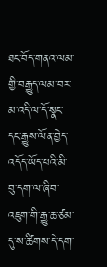ཐང་བོད་གནའ་ལམ་གྱི་བརྒྱུད་ལམ་བར་མ་འདི་ལ་དོ་སྣང་དང་རྒྱུས་ལོན་བྱེད་འདོད་ཡོད་པའི་མི་བུ་དག་ལ་ཞིབ་འཇུག་གི་རྒྱུ་ཆ་ཙམ་དུ་ས་ཚིགས་དེ་དག་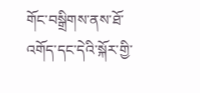གོང་བསྒྲིགས་ནས་ཐོ་འགོད་དང་དེའི་སྐོར་གྱི་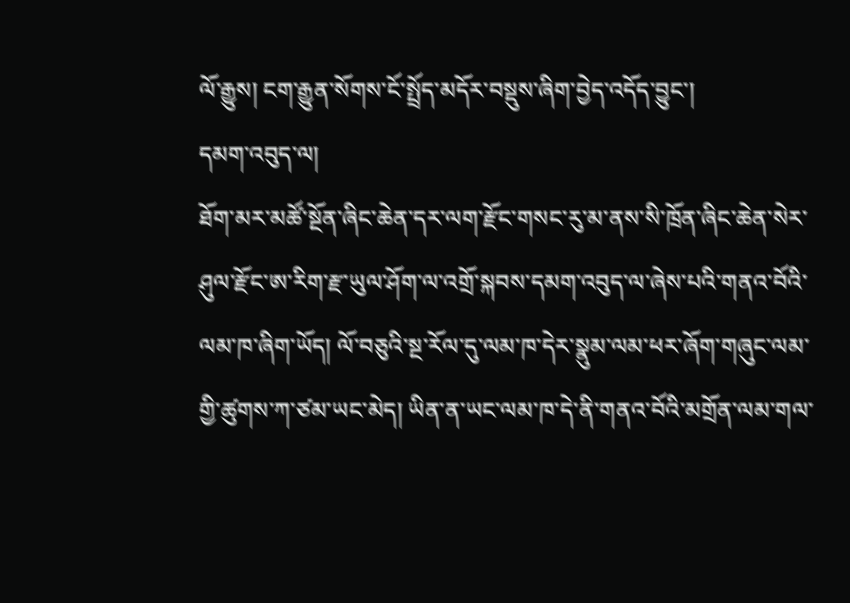ལོ་རྒྱུས། ངག་རྒྱུན་སོགས་ངོ་སྤྲོད་མདོར་བསྡུས་ཞིག་བྱེད་འདོད་བྱུང་།
དམག་འབུད་ལ།
ཐོག་མར་མཚོ་སྔོན་ཞིང་ཆེན་དར་ལག་རྫོང་གསང་རུ་མ་ནས་སི་ཁྲོན་ཞིང་ཆེན་སེར་ཤུལ་རྫོང་ཨ་རིག་རྫ་ཡུལ་ཤོག་ལ་འགྲོ་སྐབས་དམག་འབུད་ལ་ཞེས་པའི་གནའ་བོའི་ལམ་ཁ་ཞིག་ཡོད། ལོ་བཅུའི་སྔ་རོལ་དུ་ལམ་ཁ་དེར་སྣུམ་ལམ་ཕར་ཞོག་གཞུང་ལམ་གྱི་ཚུགས་ཀ་ཙམ་ཡང་མེད། ཡིན་ན་ཡང་ལམ་ཁ་དེ་ནི་གནའ་བོའི་མགྲོན་ལམ་གལ་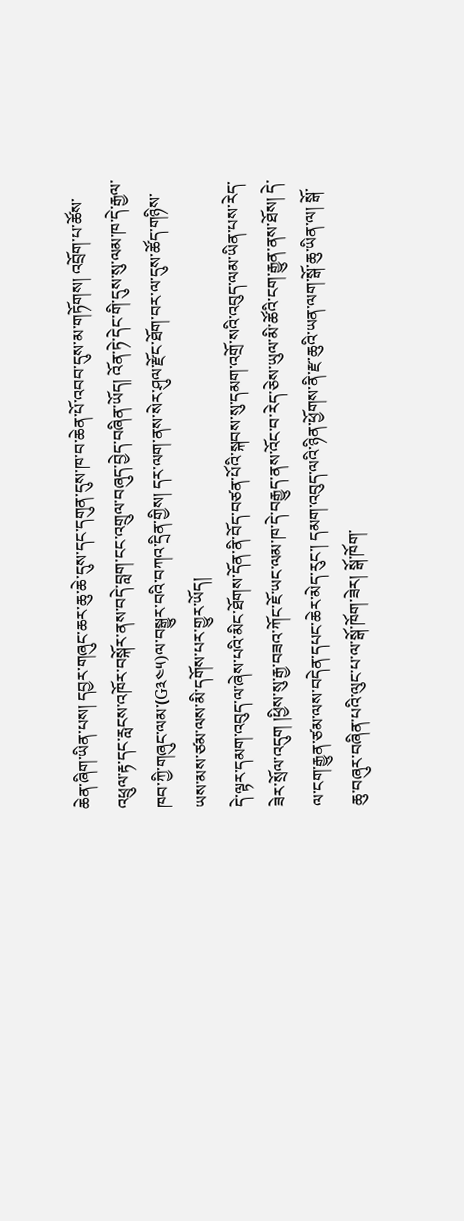ཆེན་ཞིག་ཡིན་པས། དབྱར་གཞུང་ཆར་ཆུ་ཆེ་དུས་དང་དགུན་དུས་ཁ་བ་ཆེན་པོ་འབབ་དུས་མ་གཏོགས། འབྲོག་པ་ཚོས་འཕྲུལ་རྟ་དང་རླངས་འཁོར་བསྐོར་ནས་བདེ་བླག་ངང་འགྲུལ་བཞུད་བྱེད་བཞིན་ཡོད། འོན་ཏེ་དེང་གི་དུས་སུ་ལམ་ཁ་དེ་རྒྱལ་ཁབ་ཀྱི་གཞུང་ལམ་(G༣༤༥)ལ་བསྒྱུར་བའི་བཀའ་དྲིན་གྱིས། དར་ལག་ནས་སེར་ཤུལ་རྫོང་ཐོག་བར་ལ་དུས་ཚོད་གཉིས་ཡས་མས་ཙམ་ལས་མི་དགོས་པར་གྱུར་ཡོད།
དེ་ལྟར་དམག་འབུད་ལ་ཞེས་པའི་མིང་ཐོགས་དོན་ནི་བོད་བཙན་པོའི་སྐབས་སུ་དམག་འགྲོ་སའི་འབུད་ལམ་ཡིན་པས་རེད་ཟེར་སྲོལ་འདུག །ཕྱིས་སུ་རྒྱ་བཟའ་ཀོང་ཇོ་ཡང་ལམ་ཁ་དེ་བརྒྱུད་ནས་འོང་བ་རེད་ཅེས་ཡུལ་མི་ཚོའི་ངག་རྒྱུན་ནས་ཐོས། དེ་ལ་ངག་རྒྱུན་ཙམ་ལས་བདེན་དཔང་ཆེར་མེད་རུང་། དམག་འབུད་ལའི་ཉིན་ཕྱོགས་ནི་རྫ་ཆུའི་ཡན་ལག་སྒོ་ཆུ་ཡིན་ལ། སྒོ་ཆུ་བཞུར་བཞིན་པའི་ལུང་པ་ལ་སྒོ་ཁོག་ཟེར། སྒོ་ཁོག་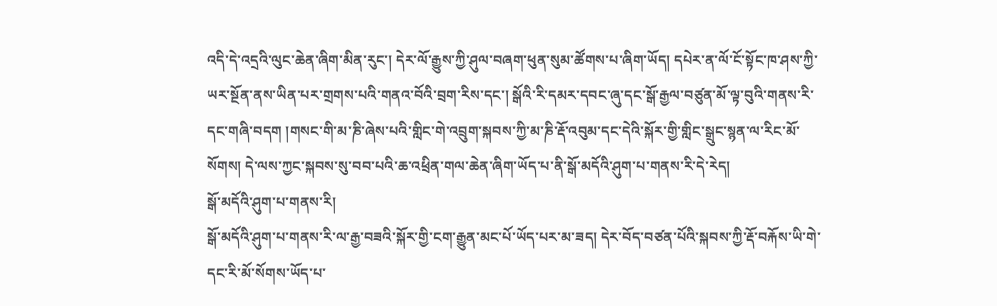འདི་དེ་འདྲའི་ལུང་ཆེན་ཞིག་མིན་རུང་། དེར་ལོ་རྒྱུས་ཀྱི་ཤུལ་བཞག་ཕུན་སུམ་ཚོགས་པ་ཞིག་ཡོད། དཔེར་ན་ལོ་ངོ་སྟོང་ཁ་ཤས་ཀྱི་ཡར་སྔོན་ནས་ཡིན་པར་གྲགས་པའི་གནའ་བོའི་བྲག་རིས་དང་། སྒོའི་རི་དམར་དབང་ཞུ་དང་སྒོ་རྒྱལ་བཙུན་མོ་ལྟ་བུའི་གནས་རི་དང་གཞི་བདག །གསང་གི་མ་ཎི་ཞེས་པའི་གླིང་གེ་འབྲུག་སྐབས་ཀྱི་མ་ཎི་རྡོ་འབུམ་དང་དེའི་སྐོར་གྱི་གླིང་སྒྲུང་སྙན་ལ་རིང་མོ་སོགས། དེ་ལས་ཀྱང་སྐབས་སུ་བབ་པའི་ཆ་འཕྲིན་གལ་ཆེན་ཞིག་ཡོད་པ་ནི་སྒོ་མདོའི་ཤུག་པ་གནས་རི་དེ་རེད།
སྒོ་མདོའི་ཤུག་པ་གནས་རི།
སྒོ་མདོའི་ཤུག་པ་གནས་རི་ལ་རྒྱ་བཟའི་སྐོར་གྱི་ངག་རྒྱུན་མང་པོ་ཡོད་པར་མ་ཟད། དེར་བོད་བཙན་པོའི་སྐབས་ཀྱི་རྡོ་བརྐོས་ཡི་གེ་དང་རི་མོ་སོགས་ཡོད་པ་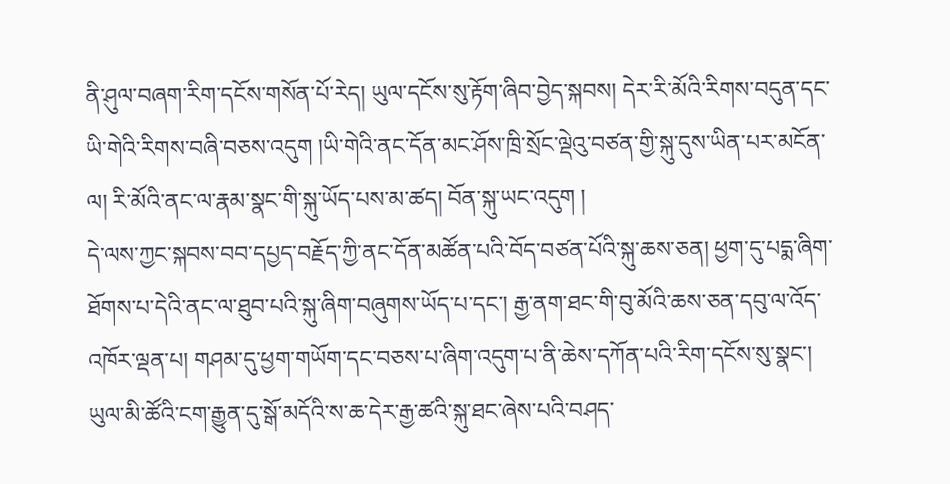ནི་ཤུལ་བཞག་རིག་དངོས་གསོན་པོ་རེད། ཡུལ་དངོས་སུ་རྟོག་ཞིབ་བྱེད་སྐབས། དེར་རི་མོའི་རིགས་བདུན་དང་ཡི་གེའི་རིགས་བཞི་བཅས་འདུག །ཡི་གེའི་ནང་དོན་མང་ཤོས་ཁྲི་སྲོང་ལྡེའུ་བཙན་གྱི་སྐུ་དུས་ཡིན་པར་མངོན་ལ། རི་མོའི་ནང་ལ་རྣམ་སྣང་གི་སྐུ་ཡོད་པས་མ་ཚད། བོན་སྐུ་ཡང་འདུག །
དེ་ལས་ཀྱང་སྐབས་བབ་དཔྱད་བརྗོད་ཀྱི་ནང་དོན་མཚོན་པའི་བོད་བཙན་པོའི་སྐུ་ཆས་ཅན། ཕྱག་དུ་པདྨ་ཞིག་ཐོགས་པ་དེའི་ནང་ལ་ཐུབ་པའི་སྐུ་ཞིག་བཞུགས་ཡོད་པ་དང་། རྒྱ་ནག་ཐང་གི་བུ་མོའི་ཆས་ཅན་དབུ་ལ་འོད་འཁོར་ལྡན་པ། གཤམ་དུ་ཕྱག་གཡོག་དང་བཅས་པ་ཞིག་འདུག་པ་ནི་ཆེས་དཀོན་པའི་རིག་དངོས་སུ་སྣང་། ཡུལ་མི་ཚོའི་ངག་རྒྱུན་དུ་སྒོ་མདོའི་ས་ཆ་དེར་རྒྱ་ཚའི་སྐུ་ཐང་ཞེས་པའི་བཤད་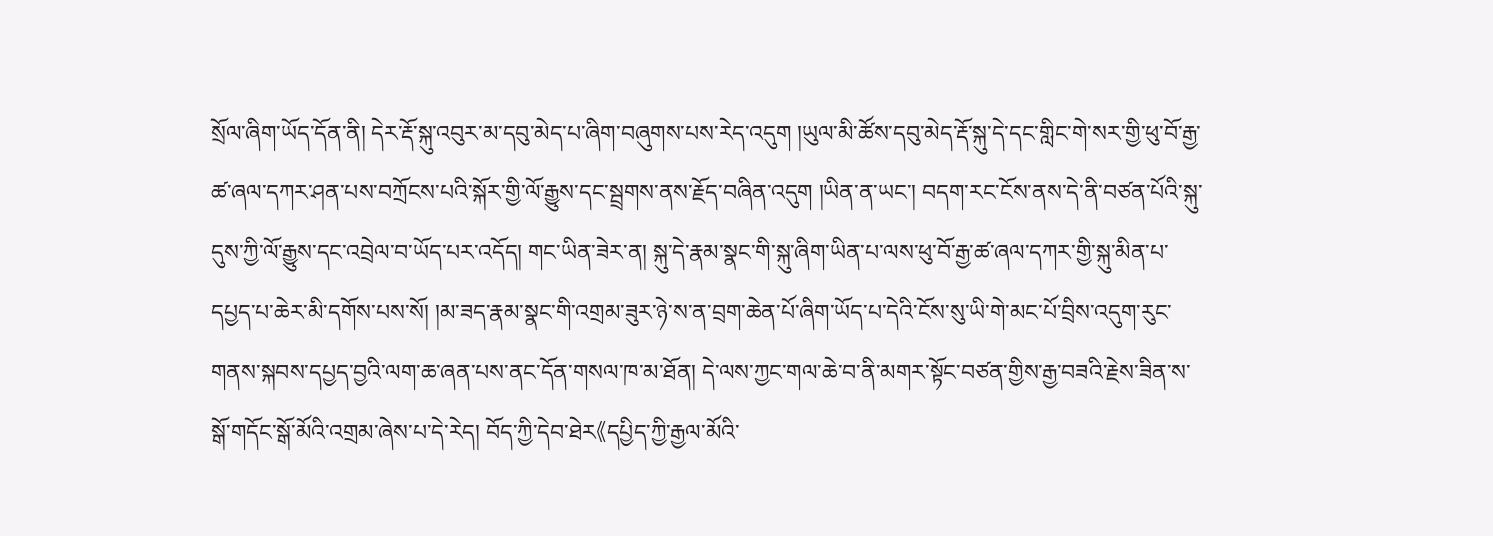སྲོལ་ཞིག་ཡོད་དོན་ནི། དེར་རྡོ་སྐུ་འབུར་མ་དབུ་མེད་པ་ཞིག་བཞུགས་པས་རེད་འདུག །ཡུལ་མི་ཚོས་དབུ་མེད་རྡོ་སྐུ་དེ་དང་གླིང་གེ་སར་གྱི་ཕུ་བོ་རྒྱ་ཚ་ཞལ་དཀར་ཤན་པས་བཀྲོངས་པའི་སྐོར་གྱི་ལོ་རྒྱུས་དང་སྦྲགས་ནས་རྗོད་བཞིན་འདུག །ཡིན་ན་ཡང་། བདག་རང་ངོས་ནས་དེ་ནི་བཙན་པོའི་སྐུ་དུས་ཀྱི་ལོ་རྒྱུས་དང་འབྲེལ་བ་ཡོད་པར་འདོད། གང་ཡིན་ཟེར་ན། སྐུ་དེ་རྣམ་སྣང་གི་སྐུ་ཞིག་ཡིན་པ་ལས་ཕུ་བོ་རྒྱ་ཚ་ཞལ་དཀར་གྱི་སྐུ་མིན་པ་དཔྱད་པ་ཆེར་མི་དགོས་པས་སོ། །མ་ཟད་རྣམ་སྣང་གི་འགྲམ་ཟུར་ཉེ་ས་ན་བྲག་ཆེན་པོ་ཞིག་ཡོད་པ་དེའི་ངོས་སུ་ཡི་གེ་མང་པོ་བྲིས་འདུག་རུང་གནས་སྐབས་དཔྱད་བྱའི་ལག་ཆ་ཞན་པས་ནང་དོན་གསལ་ཁ་མ་ཐོན། དེ་ལས་ཀྱང་གལ་ཆེ་བ་ནི་མགར་སྟོང་བཙན་གྱིས་རྒྱ་བཟའི་རྗེས་ཟིན་ས་སྒོ་གདོང་སྒོ་མོའི་འགྲམ་ཞེས་པ་དེ་རེད། བོད་ཀྱི་དེབ་ཐེར《དཔྱིད་ཀྱི་རྒྱལ་མོའི་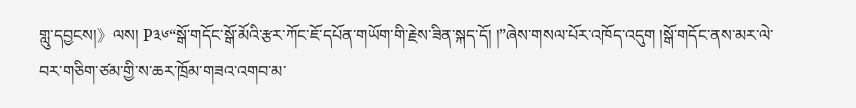གླུ་དབྱངས།》ལས། P༣༦“སྒོ་གདོང་སྒོ་མོའི་རྩར་ཀོང་ཇོ་དཔོན་གཡོག་གི་རྗེས་ཟིན་སྐད་དོ། །”ཞེས་གསལ་པོར་འཁོད་འདུག །སྒོ་གདོང་ནས་མར་ལེ་བར་གཅིག་ཙམ་གྱི་ས་ཆར་ཁྲོམ་གཟའ་འགབ་མ་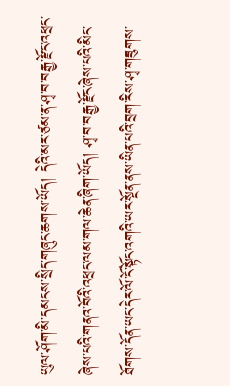ཡུལ་ཤོག་མི་དམངས་སྲིད་གཞུང་ཆགས་ཡོད། དེའི་མར་ཙམ་ན་ཤྭ་བ་བརྒྱ་རྫོང་འཕྲང་ཞེས་པའི་གནའ་བོའི་འཕྲང་ལམ་གལ་ཆེན་ཞིག་ཡོད། ཤྭ་བ་བརྒྱ་རྫོང་ཞེས་པའི་མིང་ཐོགས་དོན་ཡང་དེར་ལོ་ངོ་སྟོང་འགའི་ཡར་སྔོན་ནས་ཡིན་པའི་བྲག་རིས་ཤྭ་གཟུགས་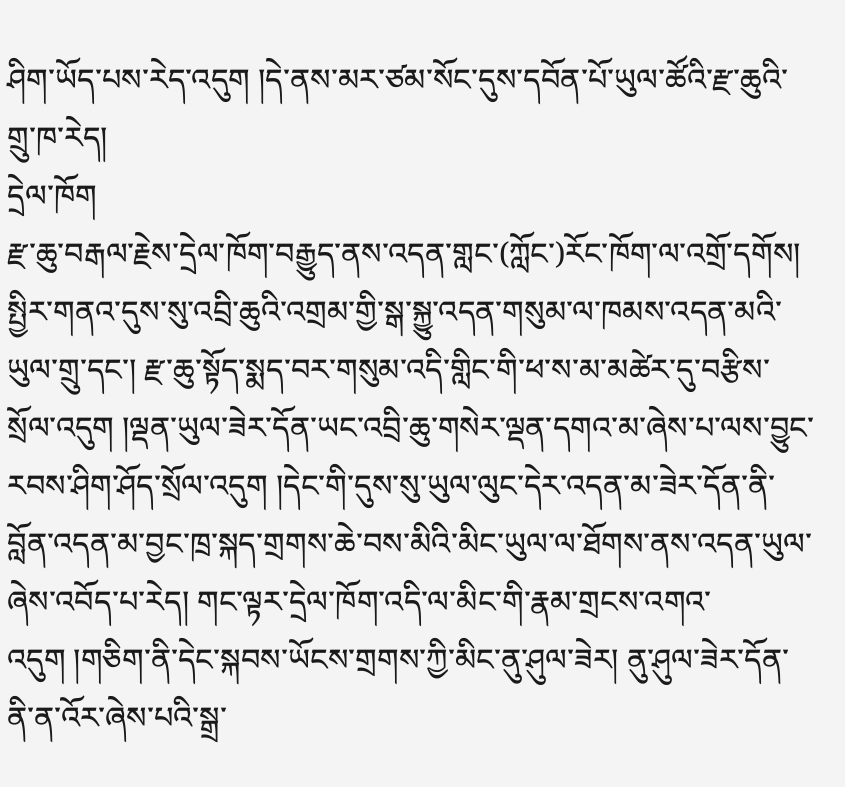ཤིག་ཡོད་པས་རེད་འདུག །དེ་ནས་མར་ཙམ་སོང་དུས་དབོན་པོ་ཡུལ་ཚོའི་རྫ་ཆུའི་གྲུ་ཁ་རེད།
དྲེལ་ཁོག
རྫ་ཆུ་བརྒལ་རྗེས་དྲེལ་ཁོག་བརྒྱུད་ནས་འདན་གླང་(ཀློང་)རོང་ཁོག་ལ་འགྲོ་དགོས། སྤྱིར་གནའ་དུས་སུ་འབྲི་ཆུའི་འགྲམ་གྱི་སྒ་སྐྱུ་འདན་གསུམ་ལ་ཁམས་འདན་མའི་ཡུལ་གྲུ་དང་། རྫ་ཆུ་སྟོད་སྨད་བར་གསུམ་འདི་གླིང་གི་ཕ་ས་མ་མཚེར་དུ་བརྩིས་སྲོལ་འདུག །ལྡན་ཡུལ་ཟེར་དོན་ཡང་འབྲི་ཆུ་གསེར་ལྡན་དགའ་མ་ཞེས་པ་ལས་བྱུང་རབས་ཤིག་ཤོད་སྲོལ་འདུག །དེང་གི་དུས་སུ་ཡུལ་ལུང་དེར་འདན་མ་ཟེར་དོན་ནི་བློན་འདན་མ་བྱང་ཁྲ་སྐད་གྲགས་ཆེ་བས་མིའི་མིང་ཡུལ་ལ་ཐོགས་ནས་འདན་ཡུལ་ཞེས་འབོད་པ་རེད། གང་ལྟར་དྲེལ་ཁོག་འདི་ལ་མིང་གི་རྣམ་གྲངས་འགའ་འདུག །གཅིག་ནི་དེང་སྐབས་ཡོངས་གྲགས་ཀྱི་མིང་ནུ་ཤུལ་ཟེར། ནུ་ཤུལ་ཟེར་དོན་ནི་ན་འོར་ཞེས་པའི་སྒྲ་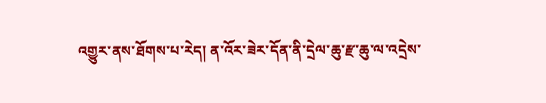འགྱུར་ནས་ཐོགས་པ་རེད། ན་འོར་ཟེར་དོན་ནི་དྲེལ་ཆུ་རྫ་ཆུ་ལ་འདྲེས་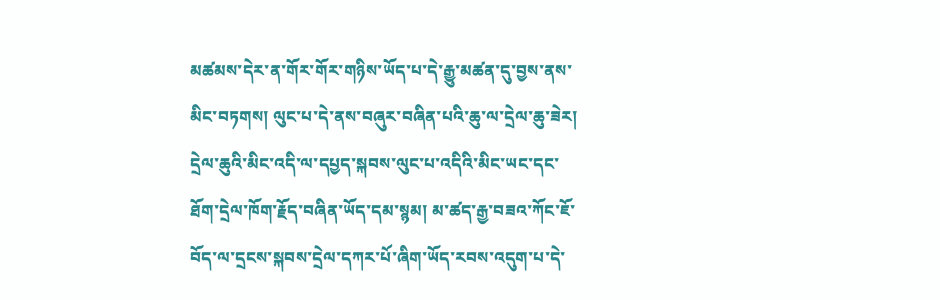མཚམས་དེར་ན་གོར་གོར་གཉིས་ཡོད་པ་དེ་རྒྱུ་མཚན་དུ་བྱས་ནས་མིང་བཏགས། ལུང་པ་དེ་ནས་བཞུར་བཞིན་པའི་ཆུ་ལ་དྲེལ་ཆུ་ཟེར། དྲེལ་ཆུའི་མིང་འདི་ལ་དཔྱད་སྐབས་ལུང་པ་འདིའི་མིང་ཡང་དང་ཐོག་དྲེལ་ཁོག་རྗོད་བཞིན་ཡོད་དམ་སྙམ། མ་ཚད་རྒྱ་བཟའ་ཀོང་ཇོ་བོད་ལ་དྲངས་སྐབས་དྲེལ་དཀར་པོ་ཞིག་ཡོད་རབས་འདུག་པ་དེ་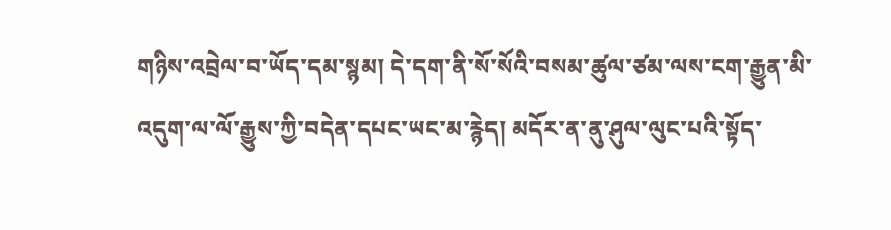གཉིས་འབྲེལ་བ་ཡོད་དམ་སྙམ། དེ་དག་ནི་སོ་སོའི་བསམ་ཚུལ་ཙམ་ལས་ངག་རྒྱུན་མི་འདུག་ལ་ལོ་རྒྱུས་ཀྱི་བདེན་དཔང་ཡང་མ་རྙེད། མདོར་ན་ནུ་ཤུལ་ལུང་པའི་སྟོད་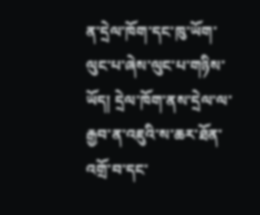ན་དྲེལ་ཁོག་དང་ཁུ་ཡོག་ལུང་པ་ཞེས་ལུང་པ་གཉིས་ཡོད། དྲེལ་ཁོག་ནས་དྲེལ་ལ་རྒྱབ་ན་འཇུའི་ས་ཆར་ཐོན་འགྲོ་བ་དང་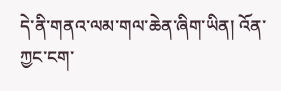དེ་ནི་གནའ་ལམ་གལ་ཆེན་ཞིག་ཡིན། འོན་ཀྱང་ངག་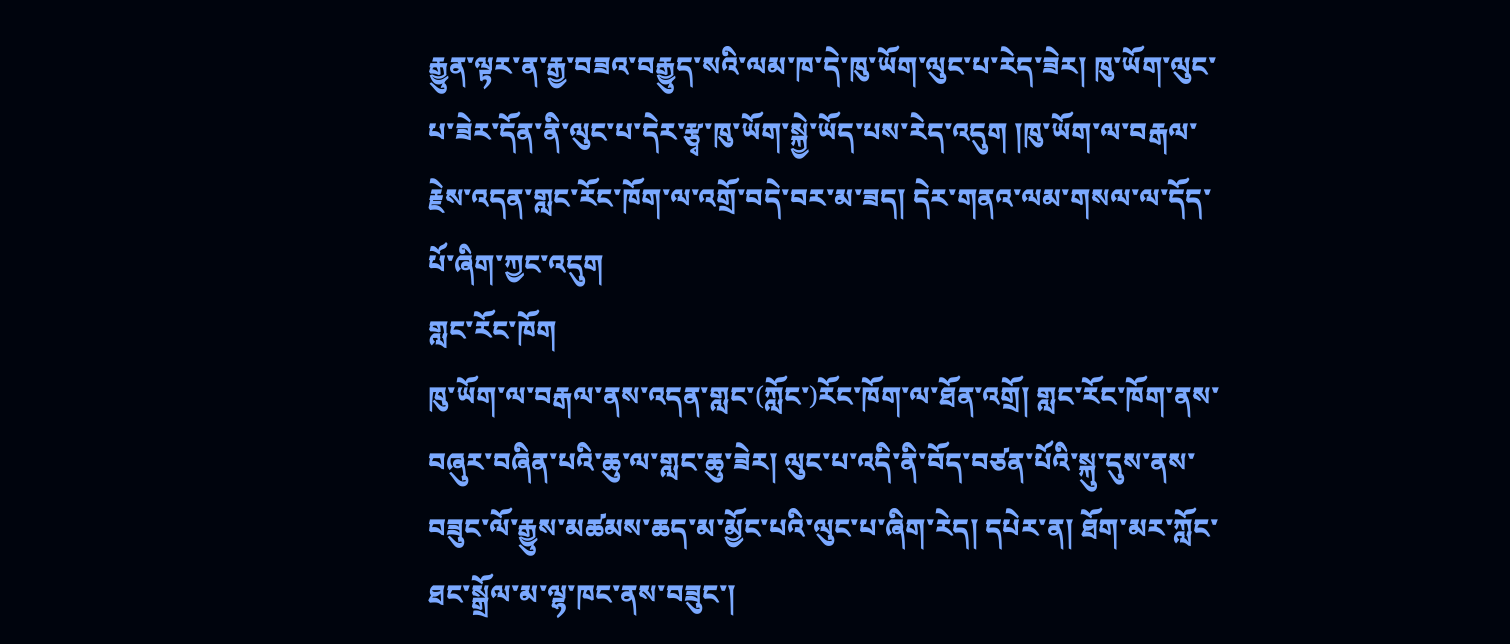རྒྱུན་ལྟར་ན་རྒྱ་བཟའ་བརྒྱུད་སའི་ལམ་ཁ་དེ་ཁུ་ཡོག་ལུང་པ་རེད་ཟེར། ཁུ་ཡོག་ལུང་པ་ཟེར་དོན་ནི་ལུང་པ་དེར་རྩྭ་ཁུ་ཡོག་སྐྱེ་ཡོད་པས་རེད་འདུག །ཁུ་ཡོག་ལ་བརྒལ་རྗེས་འདན་གླང་རོང་ཁོག་ལ་འགྲོ་བདེ་བར་མ་ཟད། དེར་གནའ་ལམ་གསལ་ལ་དོད་པོ་ཞིག་ཀྱང་འདུག
གླང་རོང་ཁོག
ཁུ་ཡོག་ལ་བརྒལ་ནས་འདན་གླང་(ཀློང་)རོང་ཁོག་ལ་ཐོན་འགྲོ། གླང་རོང་ཁོག་ནས་བཞུར་བཞིན་པའི་ཆུ་ལ་གླང་ཆུ་ཟེར། ལུང་པ་འདི་ནི་བོད་བཙན་པོའི་སྐུ་དུས་ནས་བཟུང་ལོ་རྒྱུས་མཚམས་ཆད་མ་མྱོང་པའི་ལུང་པ་ཞིག་རེད། དཔེར་ན། ཐོག་མར་ཀློང་ཐང་སྒྲོལ་མ་ལྷ་ཁང་ནས་བཟུང་།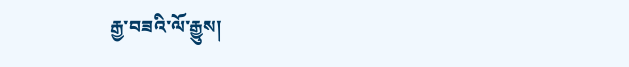རྒྱ་བཟའི་ལོ་རྒྱུས།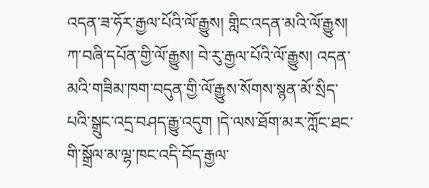འདན་ཟ་ཧོར་རྒྱལ་པོའི་ལོ་རྒྱུས། གླིང་འདན་མའི་ལོ་རྒྱུས། ཀ་བཞི་དཔོན་གྱི་ལོ་རྒྱུས། བེ་རུ་རྒྱལ་པོའི་ལོ་རྒྱུས། འདན་མའི་གཟིམ་ཁག་བདུན་གྱི་ལོ་རྒྱུས་སོགས་སྙན་མོ་སྲིད་པའི་སྒྲུང་འདྲ་བཤད་རྒྱུ་འདུག །དེ་ལས་ཐོག་མར་ཀློང་ཐང་གི་སྒྲོལ་མ་ལྷ་ཁང་འདི་བོད་རྒྱལ་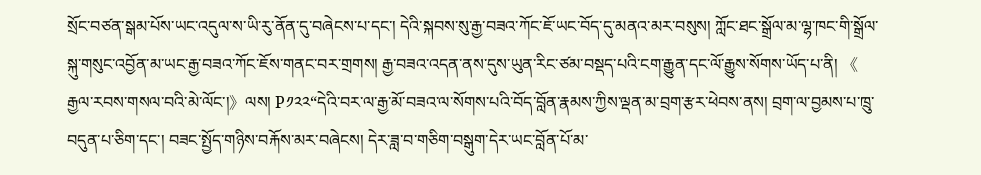སྲོང་བཙན་སྒམ་པོས་ཡང་འདུལ་ས་ཡི་རུ་ནོན་དུ་བཞེངས་པ་དང་། དེའི་སྐབས་སུ་རྒྱ་བཟའ་ཀོང་ཇོ་ཡང་བོད་དུ་མནའ་མར་བསུས། ཀློང་ཐང་སྒྲོལ་མ་ལྷ་ཁང་གི་སྒྲོལ་སྐུ་གསུང་འབྱོན་མ་ཡང་རྒྱ་བཟའ་ཀོང་ཇོས་གནང་བར་གྲགས། རྒྱ་བཟའ་འདན་ནས་དུས་ཡུན་རིང་ཙམ་བསྡད་པའི་ངག་རྒྱུན་དང་ལོ་རྒྱུས་སོགས་ཡོད་པ་ནི། 《 རྒྱལ་རབས་གསལ་བའི་མེ་ལོང་།》ལས། P༡༢༢“དེའི་བར་ལ་རྒྱ་མོ་བཟའ་ལ་སོགས་པའི་བོད་བློན་རྣམས་ཀྱིས་ལྡན་མ་བྲག་རྩར་ཕེབས་ནས། བྲག་ལ་བྱམས་པ་ཁྲུ་བདུན་པ་ཅིག་དང་། བཟང་སྤྱོད་གཉིས་བརྐོས་མར་བཞེངས། དེར་ཟླ་བ་གཅིག་བསྒུག་དེར་ཡང་བློན་པོ་མ་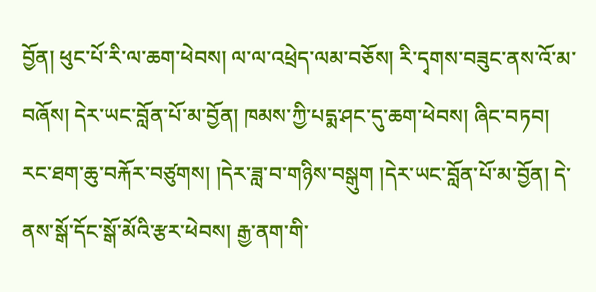བྱོན། ཕུང་པོ་རི་ལ་ཆག་ཕེབས། ལ་ལ་འཕྲེད་ལམ་བཅོས། རི་དྭགས་བཟུང་ནས་འོ་མ་བཞོས། དེར་ཡང་བློན་པོ་མ་བྱོན། ཁམས་ཀྱི་པདྨ་ཤང་དུ་ཆག་ཕེབས། ཞིང་བཏབ། རང་ཐག་ཆུ་བརྐོར་བཙུགས། །དེར་ཟླ་བ་གཉིས་བསྒུག །དེར་ཡང་བློན་པོ་མ་བྱོན། དེ་ནས་སྒོ་དོང་སྒོ་མོའི་རྩར་ཕེབས། རྒྱ་ནག་གི་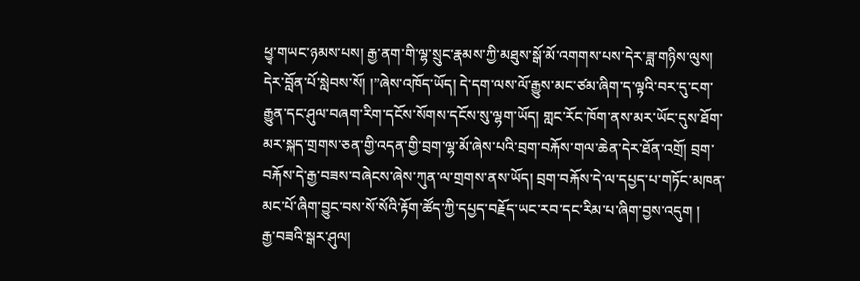ཕྱྭ་གཡང་ཉམས་པས། རྒྱ་ནག་གི་ལྷ་སྲུང་རྣམས་ཀྱི་མཐུས་སྒོ་མོ་འགགས་པས་དེར་ཟླ་གཉིས་ལུས། དེར་བློན་པོ་སླེབས་སོ། །”ཞེས་འཁོད་ཡོད། དེ་དག་ལས་ལོ་རྒྱུས་མང་ཙམ་ཞིག་ད་ལྟའི་བར་དུ་ངག་རྒྱུན་དང་ཤུལ་བཞག་རིག་དངོས་སོགས་དངོས་སུ་ལྷག་ཡོད། གླང་རོང་ཁོག་ནས་མར་ཡོང་དུས་ཐོག་མར་སྐད་གྲགས་ཅན་གྱི་འདན་གྱི་བྲག་ལྷ་མོ་ཞེས་པའི་བྲག་བརྐོས་གལ་ཆེན་དེར་ཐོན་འགྲོ། བྲག་བརྐོས་དེ་རྒྱ་བཟས་བཞེངས་ཞེས་ཀུན་ལ་གྲགས་ནས་ཡོད། བྲག་བརྐོས་དེ་ལ་དཔྱད་པ་གཏོང་མཁན་མང་པོ་ཞིག་བྱུང་བས་སོ་སོའི་རྟོག་ཚོད་ཀྱི་དཔྱད་བརྗོད་ཡང་རབ་དང་རིམ་པ་ཞིག་བྱས་འདུག །
རྒྱ་བཟའི་སྒར་ཤུལ།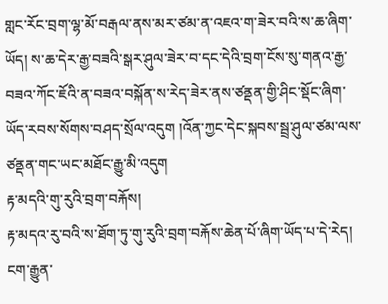གླང་རོང་བྲག་ལྷ་མོ་བརྒལ་ནས་མར་ཙམ་ན་འཇའ་ག་ཟེར་བའི་ས་ཆ་ཞིག་ཡོད། ས་ཆ་དེར་རྒྱ་བཟའི་སྒར་ཤུལ་ཟེར་བ་དང་དེའི་བྲག་ངོས་སུ་གནའ་རྒྱ་བཟའ་ཀོང་ཇོའི་ན་བཟའ་བསྐོན་ས་རེད་ཟེར་ནས་ཙནྡན་གྱི་ཤིང་སྡོང་ཞིག་ཡོད་རབས་སོགས་བཤད་སྲོལ་འདུག །འོན་ཀྱང་དེང་སྐབས་སྦྲ་ཤུལ་ཙམ་ལས་ཙནྡན་གང་ཡང་མཐོང་རྒྱུ་མི་འདུག
རྟ་མདའི་གུ་རུའི་བྲག་བརྐོས།
རྟ་མདའ་རུ་བའི་ས་ཐོག་ཏུ་གུ་རུའི་བྲག་བརྐོས་ཆེན་པོ་ཞིག་ཡོད་པ་དེ་རེད། ངག་རྒྱུན་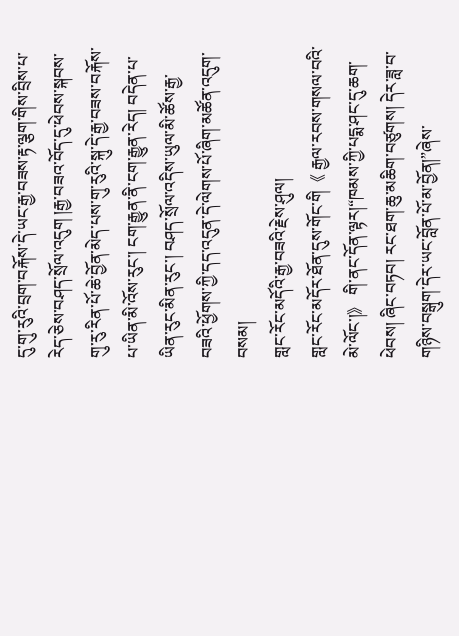དུ་གུ་རུའི་བྲག་བརྐོས་དེ་ཡང་རྒྱ་བཟས་རྟ་ལྕག་གིས་བྲིས་པ་རེད་ཅེས་བཤད་སྲོལ་འདུག །རྒྱ་བཟའ་བོད་དུ་ཕེབས་སྐབས་གུ་རུ་རིན་པོ་ཆེ་བྱོན་མེད་པས་གུ་རུའི་སྐུ་དེ་རྒྱ་བཟས་བརྐོས་པ་ཡིན་མི་འོས་རུང་། ངག་རྒྱུན་ནི་ངག་རྒྱུན་རེད། བདེན་པ་ཡིན་རུང་མིན་རུང་། བཤད་སྲོལ་འདིས་ཡུལ་མི་ཚོས་རྒྱ་བཟའི་ཕྱོགས་ཀྱི་དད་འདུན་དེ་ལེགས་པོ་ཞིག་མཚོན་འདུག་བསམ།
གླང་རོང་མདོའི་རྒྱ་བཟའི་རྗེས་ཤུལ།
གླང་རོང་མདོར་ཐོན་དུས་གོང་གི《 རྒྱལ་རབས་གསལ་བའི་མེ་ལོང་།》 གི་ནང་དོན་ལྟར།“ཁམས་ཀྱི་པདྨ་ཤང་དུ་ཆག་ཕེབས། ཞིང་བཏབ། རང་ཐག་ཆུ་མཆིག་བཙུགས། དེར་ཟླ་བ་གཉིས་བསྒུག་དེར་ཡང་བློན་པོ་མ་བྱོན།”ཞེས་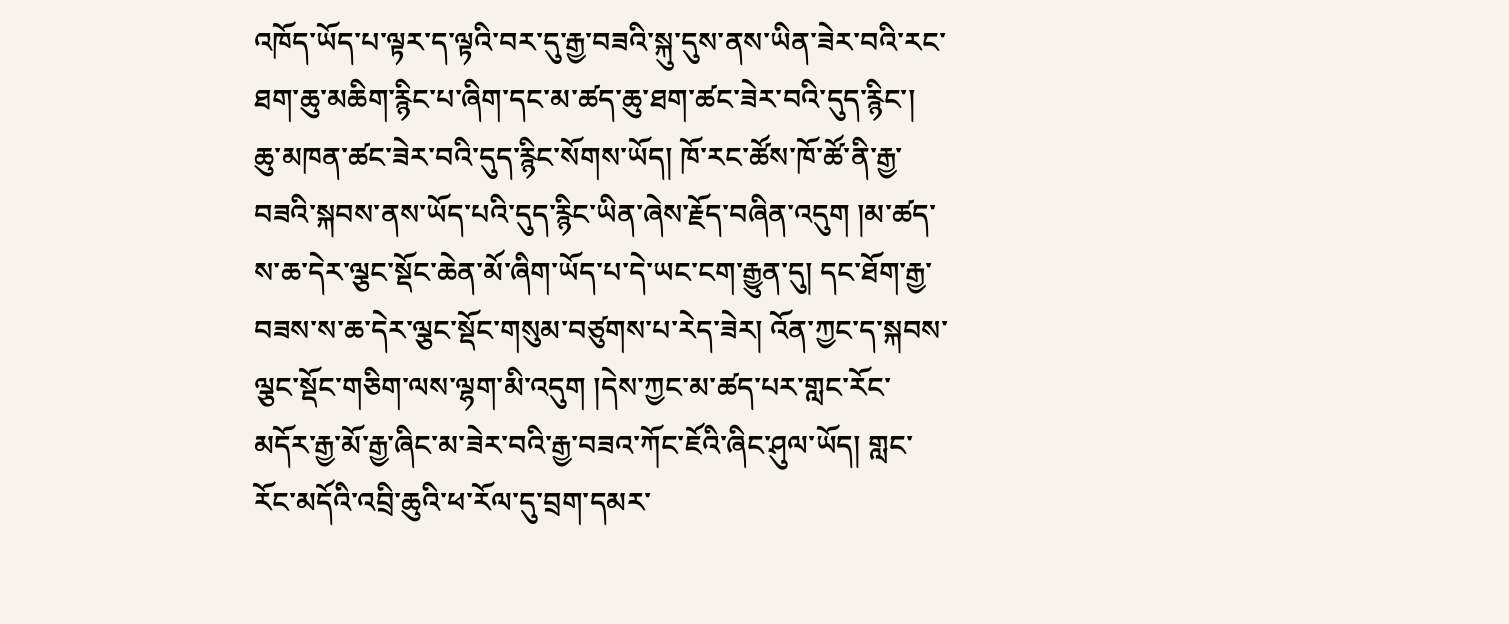འཁོད་ཡོད་པ་ལྟར་ད་ལྟའི་བར་དུ་རྒྱ་བཟའི་སྐུ་དུས་ནས་ཡིན་ཟེར་བའི་རང་ཐག་ཆུ་མཆིག་རྙིང་པ་ཞིག་དང་མ་ཚད་ཆུ་ཐག་ཚང་ཟེར་བའི་དུད་རྙིང་། ཆུ་མཁན་ཚང་ཟེར་བའི་དུད་རྙིང་སོགས་ཡོད། ཁོ་རང་ཚོས་ཁོ་ཚོ་ནི་རྒྱ་བཟའི་སྐབས་ནས་ཡོད་པའི་དུད་རྙིང་ཡིན་ཞེས་རྗོད་བཞིན་འདུག །མ་ཚད་ས་ཆ་དེར་ལྕང་སྡོང་ཆེན་མོ་ཞིག་ཡོད་པ་དེ་ཡང་ངག་རྒྱུན་དུ། དང་ཐོག་རྒྱ་བཟས་ས་ཆ་དེར་ལྕང་སྡོང་གསུམ་བཙུགས་པ་རེད་ཟེར། འོན་ཀྱང་ད་སྐབས་ལྕང་སྡོང་གཅིག་ལས་ལྷག་མི་འདུག །དེས་ཀྱང་མ་ཚད་པར་གླང་རོང་མདོར་རྒྱ་མོ་རྒྱ་ཞིང་མ་ཟེར་བའི་རྒྱ་བཟའ་ཀོང་ཇོའི་ཞིང་ཤུལ་ཡོད། གླང་རོང་མདོའི་འབྲི་ཆུའི་ཕ་རོལ་དུ་བྲག་དམར་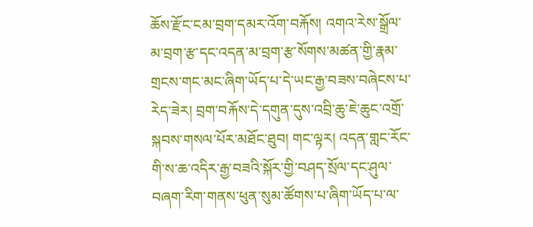ཆོས་རྫོང་ངམ་བྲག་དམར་འོག་བརྐོས། འགའ་རེས་སྒྲོལ་མ་བྲག་རྩ་དང་འདན་མ་བྲག་རྩ་སོགས་མཚན་གྱི་རྣམ་གྲངས་གང་མང་ཞིག་ཡོད་པ་དེ་ཡང་རྒྱ་བཟས་བཞེངས་པ་རེད་ཟེར། བྲག་བརྐོས་དེ་དགུན་དུས་འབྲི་ཆུ་ཇེ་ཆུང་འགྲོ་སྐབས་གསལ་པོར་མཐོང་ཐུབ། གང་ལྟར། འདན་གླང་རོང་གི་ས་ཆ་འདིར་རྒྱ་བཟའི་སྐོར་གྱི་བཤད་སྲོལ་དང་ཤུལ་བཞག་རིག་གནས་ཕུན་སུམ་ཚོགས་པ་ཞིག་ཡོད་པ་ལ་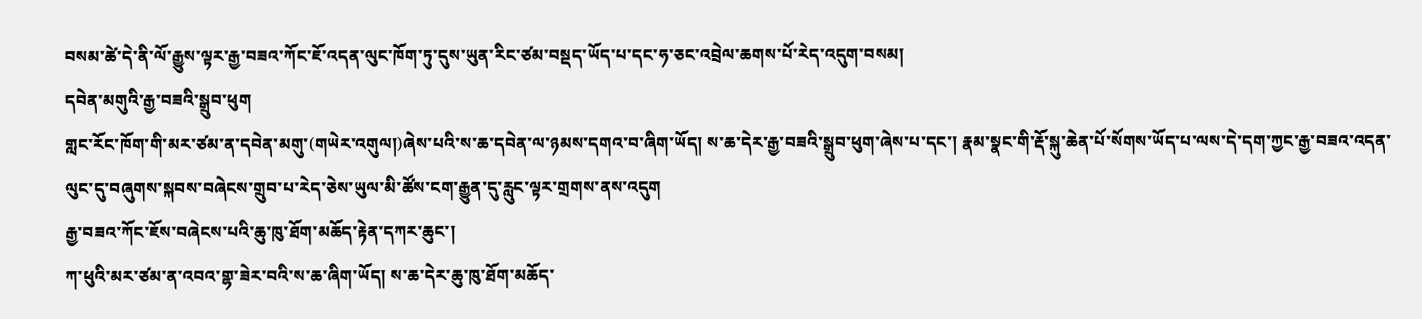བསམ་ཚེ་དེ་ནི་ལོ་རྒྱུས་ལྟར་རྒྱ་བཟའ་ཀོང་ཇོ་འདན་ལུང་ཁོག་ཏུ་དུས་ཡུན་རིང་ཙམ་བསྡད་ཡོད་པ་དང་ཧ་ཅང་འབྲེལ་ཆགས་པོ་རེད་འདུག་བསམ།
དབེན་མགུའི་རྒྱ་བཟའི་སྒྲུབ་ཕུག
གླང་རོང་ཁོག་གི་མར་ཙམ་ན་དབེན་མགུ་(གཡེར་འགུལ།)ཞེས་པའི་ས་ཆ་དབེན་ལ་ཉམས་དགའ་བ་ཞིག་ཡོད། ས་ཆ་དེར་རྒྱ་བཟའི་སྒྲུབ་ཕུག་ཞེས་པ་དང་། རྣམ་སྣང་གི་རྡོ་སྐུ་ཆེན་པོ་སོགས་ཡོད་པ་ལས་དེ་དག་ཀྱང་རྒྱ་བཟའ་འདན་ལུང་དུ་བཞུགས་སྐབས་བཞེངས་གྲུབ་པ་རེད་ཅེས་ཡུལ་མི་ཚོས་ངག་རྒྱུན་དུ་རླུང་ལྟར་གྲགས་ནས་འདུག
རྒྱ་བཟའ་ཀོང་ཇོས་བཞེངས་པའི་ཆུ་ཁུ་ཐོག་མཆོད་རྟེན་དཀར་ཆུང་།
ཀ་ཕུའི་མར་ཙམ་ན་འབའ་གྷ་ཟེར་བའི་ས་ཆ་ཞིག་ཡོད། ས་ཆ་དེར་ཆུ་ཁུ་ཐོག་མཆོད་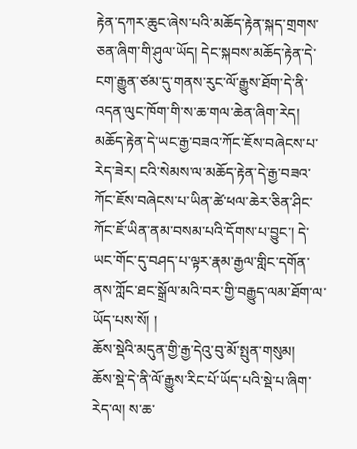རྟེན་དཀར་ཆུང་ཞེས་པའི་མཆོད་རྟེན་སྐད་གྲགས་ཅན་ཞིག་གི་ཤུལ་ཡོད། དེང་སྐབས་མཆོད་རྟེན་དེ་ངག་རྒྱུན་ཙམ་དུ་གནས་རུང་ལོ་རྒྱུས་ཐོག་དེ་ནི་འདན་ལུང་ཁོག་གི་ས་ཆ་གལ་ཆེན་ཞིག་རེད། མཆོད་རྟེན་དེ་ཡང་རྒྱ་བཟའ་ཀོང་ཇོས་བཞེངས་པ་རེད་ཟེར། ངའི་སེམས་ལ་མཆོད་རྟེན་དེ་རྒྱ་བཟའ་ཀོང་ཇོས་བཞེངས་པ་ཡིན་ཚེ་ཕལ་ཆེར་ཅིན་ཤིང་ཀོང་ཇོ་ཡིན་ནམ་བསམ་པའི་དོགས་པ་བྱུང་། དེ་ཡང་གོང་དུ་བཤད་པ་ལྟར་རྣམ་རྒྱལ་གླིང་དགོན་ནས་ཀློང་ཐང་སྒྲོལ་མའི་བར་གྱི་བརྒྱུད་ལམ་ཐོག་ལ་ཡོད་པས་སོ། །
ཆོས་སྡེའི་མདུན་གྱི་རྒྱ་དེའུ་བུ་མོ་སྤུན་གསུམ།
ཆོས་སྡེ་དེ་ནི་ལོ་རྒྱུས་རིང་པོ་ཡོད་པའི་སྡེ་པ་ཞིག་རེད་ལ། ས་ཆ་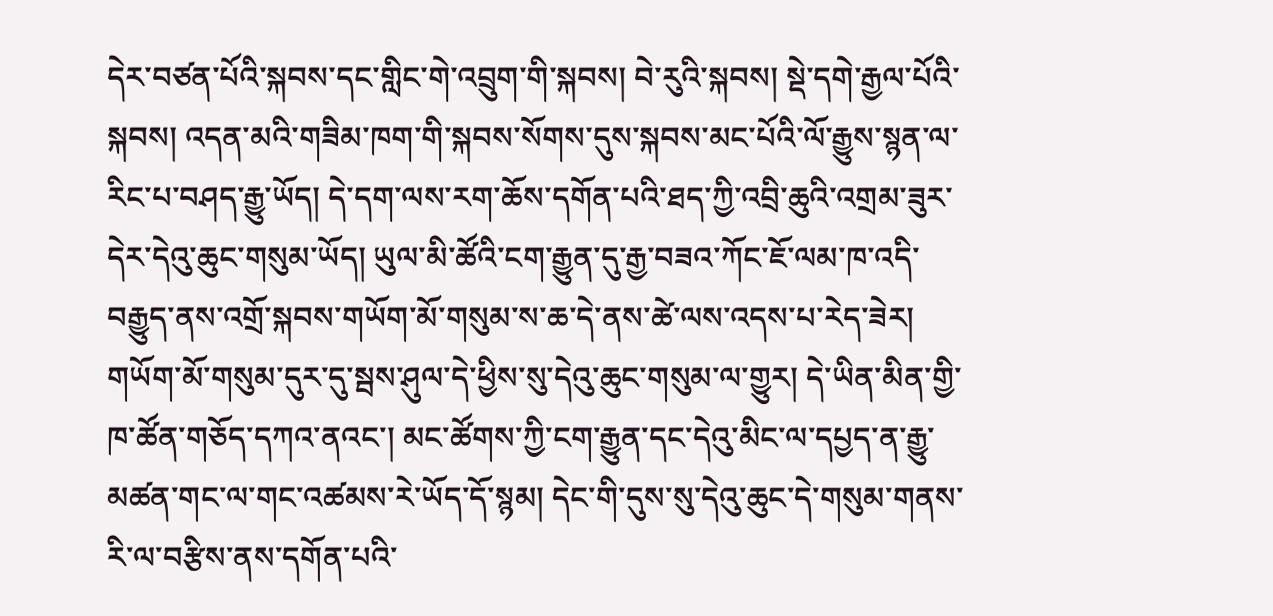དེར་བཙན་པོའི་སྐབས་དང་གླིང་གེ་འབྲུག་གི་སྐབས། བེ་རུའི་སྐབས། སྡེ་དགེ་རྒྱལ་པོའི་སྐབས། འདན་མའི་གཟིམ་ཁག་གི་སྐབས་སོགས་དུས་སྐབས་མང་པོའི་ལོ་རྒྱུས་སྙན་ལ་རིང་པ་བཤད་རྒྱུ་ཡོད། དེ་དག་ལས་རག་ཆོས་དགོན་པའི་ཐད་ཀྱི་འབྲི་ཆུའི་འགྲམ་ཟུར་དེར་དེའུ་ཆུང་གསུམ་ཡོད། ཡུལ་མི་ཚོའི་ངག་རྒྱུན་དུ་རྒྱ་བཟའ་ཀོང་ཇོ་ལམ་ཁ་འདི་བརྒྱུད་ནས་འགྲོ་སྐབས་གཡོག་མོ་གསུམ་ས་ཆ་དེ་ནས་ཚེ་ལས་འདས་པ་རེད་ཟེར། གཡོག་མོ་གསུམ་དུར་དུ་སྦས་ཤུལ་དེ་ཕྱིས་སུ་དེའུ་ཆུང་གསུམ་ལ་གྱུར། དེ་ཡིན་མིན་གྱི་ཁ་ཚོན་གཅོད་དཀའ་ནའང་། མང་ཚོགས་ཀྱི་ངག་རྒྱུན་དང་དེའུ་མིང་ལ་དཔྱད་ན་རྒྱུ་མཚན་གང་ལ་གང་འཚམས་རེ་ཡོད་དོ་སྙམ། དེང་གི་དུས་སུ་དེའུ་ཆུང་དེ་གསུམ་གནས་རི་ལ་བརྩིས་ནས་དགོན་པའི་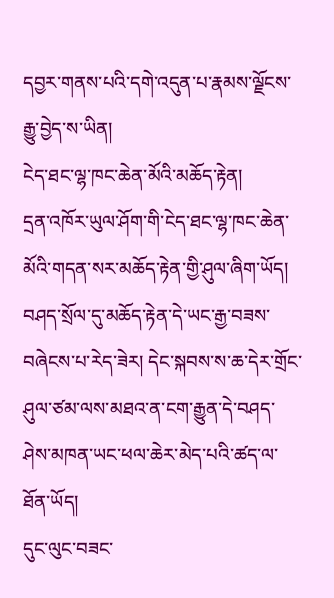དབྱར་གནས་པའི་དགེ་འདུན་པ་རྣམས་ལྗོངས་རྒྱུ་བྱེད་ས་ཡིན།
ངེད་ཐང་ལྷ་ཁང་ཆེན་མོའི་མཆོད་རྟེན།
དྲན་འཁོར་ཡུལ་ཤོག་གི་ངེད་ཐང་ལྷ་ཁང་ཆེན་མོའི་གདན་སར་མཆོད་རྟེན་གྱི་ཤུལ་ཞིག་ཡོད། བཤད་སྲོལ་དུ་མཆོད་རྟེན་དེ་ཡང་རྒྱ་བཟས་བཞེངས་པ་རེད་ཟེར། དེང་སྐབས་ས་ཆ་དེར་གྲོང་ཤུལ་ཙམ་ལས་མཐའ་ན་ངག་རྒྱུན་དེ་བཤད་ཤེས་མཁན་ཡང་ཕལ་ཆེར་མེད་པའི་ཚད་ལ་ཐོན་ཡོད།
དུང་ལུང་བཟང་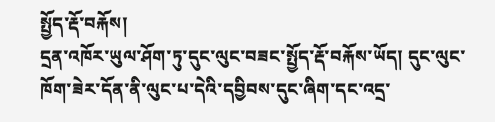སྤྱོད་རྡོ་བརྐོས།
དྲན་འཁོར་ཡུལ་ཤོག་ཏུ་དུང་ལུང་བཟང་སྤྱོད་རྡོ་བརྐོས་ཡོད། དུང་ལུང་ཁོག་ཟེར་དོན་ནི་ལུང་པ་དེའི་དབྱིབས་དུང་ཞིག་དང་འདྲ་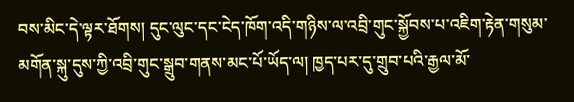བས་མིང་དེ་ལྟར་ཐོགས། དུང་ལུང་དང་ངེད་ཁོག་འདི་གཉིས་ལ་འབྲི་གུང་སྐྱོབས་པ་འཇིག་རྟེན་གསུམ་མགོན་སྐུ་དུས་ཀྱི་འབྲི་གུང་སྒྲུབ་གནས་མང་པོ་ཡོད་ལ། ཁྱད་པར་དུ་གྲུབ་པའི་རྒྱལ་མོ་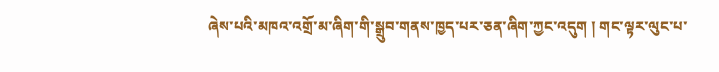ཞེས་པའི་མཁའ་འགྲོ་མ་ཞིག་གི་སྒྲུབ་གནས་ཁྱད་པར་ཅན་ཞིག་ཀྱང་འདུག ། གང་ལྟར་ལུང་པ་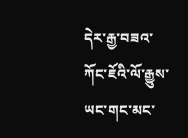དེར་རྒྱ་བཟའ་ཀོང་ཇོའི་ལོ་རྒྱུས་ཡང་གང་མང་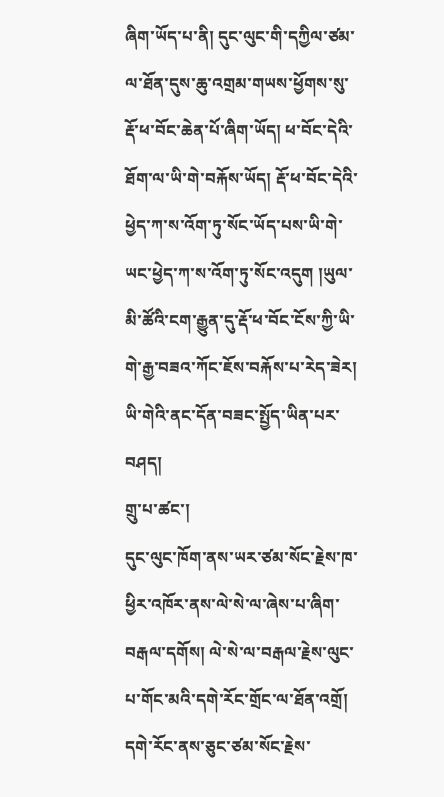ཞིག་ཡོད་པ་ནི། དུང་ལུང་གི་དཀྱིལ་ཙམ་ལ་ཐོན་དུས་ཆུ་འགྲམ་གཡས་ཕྱོགས་སུ་རྡོ་ཕ་བོང་ཆེན་པོ་ཞིག་ཡོད། ཕ་བོང་དེའི་ཐོག་ལ་ཡི་གེ་བརྐོས་ཡོད། རྡོ་ཕ་བོང་དེའི་ཕྱེད་ཀ་ས་འོག་ཏུ་སོང་ཡོད་པས་ཡི་གེ་ཡང་ཕྱེད་ཀ་ས་འོག་ཏུ་སོང་འདུག །ཡུལ་མི་ཚོའི་ངག་རྒྱུན་དུ་རྡོ་ཕ་བོང་ངོས་ཀྱི་ཡི་གེ་རྒྱ་བཟའ་ཀོང་ཇོས་བརྐོས་པ་རེད་ཟེར། ཡི་གེའི་ནང་དོན་བཟང་སྤྱོད་ཡིན་པར་བཤད།
གྲུ་པ་ཚང་།
དུང་ལུང་ཁོག་ནས་ཡར་ཙམ་སོང་རྗེས་ཁ་ཕྱིར་འཁོར་ནས་ལེ་སེ་ལ་ཞེས་པ་ཞིག་བརྒལ་དགོས། ལེ་སེ་ལ་བརྒལ་རྗེས་ལུང་པ་གོང་མའི་དགེ་རོང་གྲོང་ལ་ཐོན་འགྲོ། དགེ་རོང་ནས་ཅུང་ཙམ་སོང་རྗེས་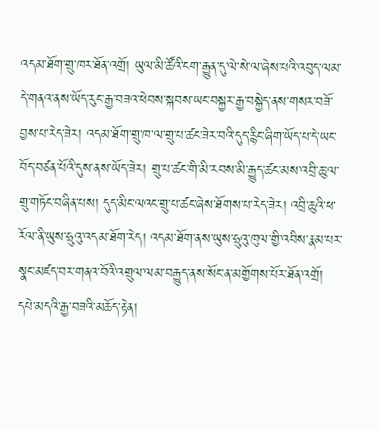འདམ་ཐོག་གྲུ་ཁར་ཐོན་འགྲོ། ཡུལ་མི་ཚོའི་ངག་རྒྱུན་དུ་ལེ་སེ་ལ་ཞེས་པའི་འབུད་ལམ་དེ་གནའ་ནས་ཡོད་རུང་རྒྱ་བཟའ་ཕེབས་སྐབས་ཡང་བསྐྱར་རྒྱ་བསྐྱེད་ནས་གསར་བཟོ་བྱས་པ་རེད་ཟེར། འདམ་ཐོག་གྲུ་ཁ་ལ་གྲུ་པ་ཚང་ཟེར་བའི་དུད་རྙིང་ཞིག་ཡོད་པ་དེ་ཡང་བོད་བཙན་པོའི་དུས་ནས་ཡོད་ཟེར། གྲུ་པ་ཚང་གི་མི་རབས་མི་རྒྱུད་ཚང་མས་འབྲི་ཆུ་ལ་གྲུ་གཏོང་བཞིན་པས། དུད་མིང་ལའང་གྲུ་པ་ཚང་ཞེས་ཐོགས་པ་རེད་ཟེར། འབྲི་ཆུའི་ཕ་རོལ་ནི་ཡུས་ཧྲུའུ་འདམ་ཐོག་རེད། འདམ་ཐོག་ནས་ཡུས་ཧྲུའུ་ཁུལ་གྱི་འབིས་རྣམ་པར་སྣང་མཛད་བར་གནའ་བོའི་འགྲུལ་ལམ་བརྒྱུད་ནས་སོང་ན་མགྱོགས་པོར་ཐོན་འགྲོ།
དཔེ་མདའི་རྒྱ་བཟའི་མཆོད་རྟེན།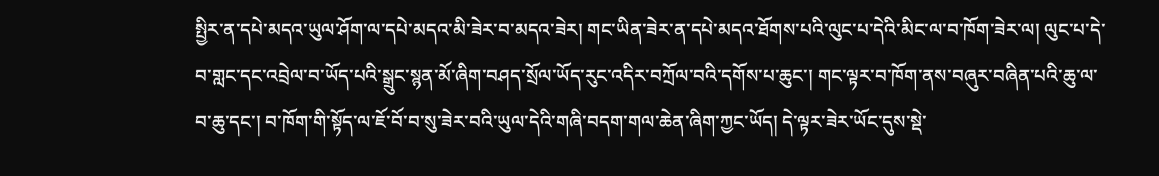སྤྱིར་ན་དཔེ་མདའ་ཡུལ་ཤོག་ལ་དཔེ་མདའ་མི་ཟེར་བ་མདའ་ཟེར། གང་ཡིན་ཟེར་ན་དཔེ་མདའ་ཐོགས་པའི་ལུང་པ་དེའི་མིང་ལ་བ་ཁོག་ཟེར་ལ། ལུང་པ་དེ་བ་གླང་དང་འབྲེལ་བ་ཡོད་པའི་སྒྲུང་སྙན་མོ་ཞིག་བཤད་སྲོལ་ཡོད་རུང་འདིར་བཀྲོལ་བའི་དགོས་པ་ཆུང་། གང་ལྟར་བ་ཁོག་ནས་བཞུར་བཞིན་པའི་ཆུ་ལ་བ་ཆུ་དང་། བ་ཁོག་གི་སྟོད་ལ་ཇོ་བོ་བ་སུ་ཟེར་བའི་ཡུལ་དེའི་གཞི་བདག་གལ་ཆེན་ཞིག་ཀྱང་ཡོད། དེ་ལྟར་ཟེར་ཡོང་དུས་སྡེ་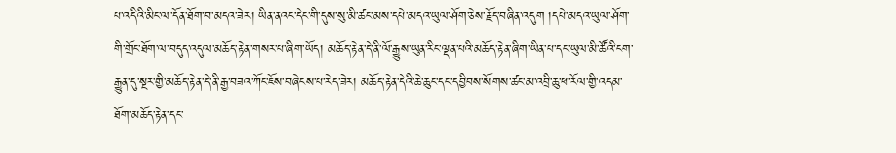པ་འདིའི་མིང་ལ་དོན་ཐོག་བ་མདའ་ཟེར། ཡིན་ནའང་དེང་གི་དུས་སུ་མི་ཚང་མས་དཔེ་མདའ་ཡུལ་ཤོག་ཅེས་རྗོད་བཞིན་འདུག །དཔེ་མདའ་ཡུལ་ཤོག་གི་གྲོང་ཐོག་ལ་བདུད་འདུལ་མཆོད་རྟེན་གསར་པ་ཞིག་ཡོད། མཆོད་རྟེན་དེ་ནི་ལོ་རྒྱུས་ཡུན་རིང་ལྡན་པའི་མཆོད་རྟེན་ཞིག་ཡིན་པ་དང་ཡུལ་མི་ཚོའི་ངག་རྒྱུན་དུ་སྔར་གྱི་མཆོད་རྟེན་དེ་ནི་རྒྱ་བཟའ་ཀོང་ཇོས་བཞེངས་པ་རེད་ཟེར། མཆོད་རྟེན་དེའི་ཆེ་ཆུང་དང་དབྱིབས་སོགས་ཚང་མ་འབྲི་ཆུ་ཕ་རོལ་གྱི་འདམ་ཐོག་མཆོད་རྟེན་དང་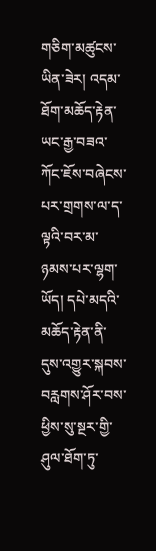གཅིག་མཚུངས་ཡིན་ཟེར། འདམ་ཐོག་མཆོད་རྟེན་ཡང་རྒྱ་བཟའ་ཀོང་ཇོས་བཞེངས་པར་གྲགས་ལ་ད་ལྟའི་བར་མ་ཉམས་པར་ལྷག་ཡོད། དཔེ་མདའི་མཆོད་རྟེན་ནི་དུས་འགྱུར་སྐབས་བརླགས་ཤོར་བས་ཕྱིས་སུ་སྔར་གྱི་ཤུལ་ཐོག་ཏུ་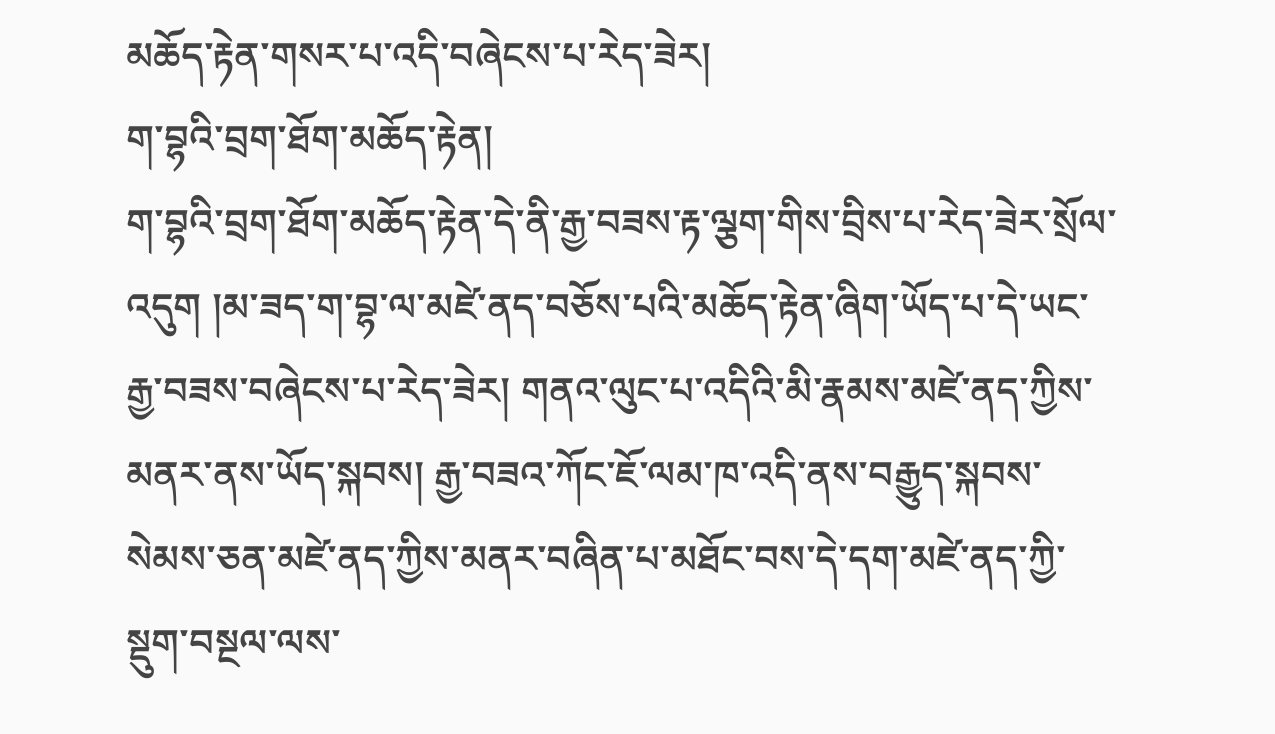མཆོད་རྟེན་གསར་པ་འདི་བཞེངས་པ་རེད་ཟེར།
ག་བྷའི་བྲག་ཐོག་མཆོད་རྟེན།
ག་བྷའི་བྲག་ཐོག་མཆོད་རྟེན་དེ་ནི་རྒྱ་བཟས་རྟ་ལྕག་གིས་བྲིས་པ་རེད་ཟེར་སྲོལ་འདུག །མ་ཟད་ག་བྷ་ལ་མཛེ་ནད་བཅོས་པའི་མཆོད་རྟེན་ཞིག་ཡོད་པ་དེ་ཡང་རྒྱ་བཟས་བཞེངས་པ་རེད་ཟེར། གནའ་ལུང་པ་འདིའི་མི་རྣམས་མཛེ་ནད་ཀྱིས་མནར་ནས་ཡོད་སྐབས། རྒྱ་བཟའ་ཀོང་ཇོ་ལམ་ཁ་འདི་ནས་བརྒྱུད་སྐབས་སེམས་ཅན་མཛེ་ནད་ཀྱིས་མནར་བཞིན་པ་མཐོང་བས་དེ་དག་མཛེ་ནད་ཀྱི་སྡུག་བསྔལ་ལས་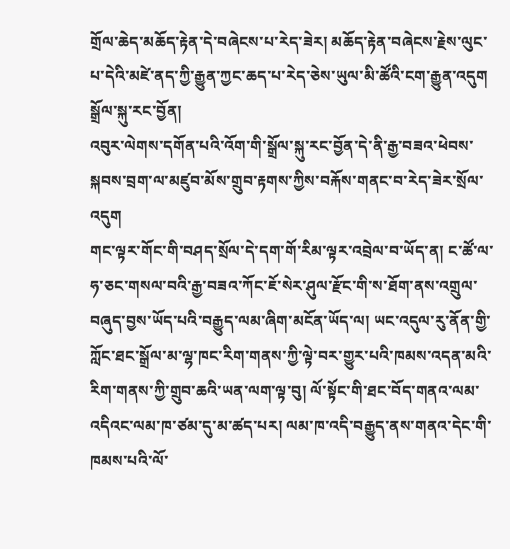གྲོལ་ཆེད་མཆོད་རྟེན་དེ་བཞེངས་པ་རེད་ཟེར། མཆོད་རྟེན་བཞེངས་རྗེས་ལུང་པ་དེའི་མཛེ་ནད་ཀྱི་རྒྱུན་ཀྱང་ཆད་པ་རེད་ཅེས་ཡུལ་མི་ཚོའི་ངག་རྒྱུན་འདུག
སྒྲོལ་སྐུ་རང་བྱོན།
འབུར་ལེགས་དགོན་པའི་འོག་གི་སྒྲོལ་སྐུ་རང་བྱོན་དེ་ནི་རྒྱ་བཟའ་ཕེབས་སྐབས་བྲག་ལ་མཛུབ་མོས་གྲུབ་རྟགས་ཀྱིས་བརྐོས་གནང་བ་རེད་ཟེར་སྲོལ་འདུག
གང་ལྟར་གོང་གི་བཤད་སྲོལ་དེ་དག་གོ་རིམ་ལྟར་འབྲེལ་བ་ཡོད་ན། ང་ཚོ་ལ་ཧ་ཅང་གསལ་བའི་རྒྱ་བཟའ་ཀོང་ཇོ་སེར་ཤུལ་རྫོང་གི་ས་ཐོག་ནས་འགྲུལ་བཞུད་བྱས་ཡོད་པའི་བརྒྱུད་ལམ་ཞིག་མངོན་ཡོད་ལ། ཡང་འདུལ་རུ་ནོན་གྱི་ཀློང་ཐང་སྒྲོལ་མ་ལྷ་ཁང་རིག་གནས་ཀྱི་ལྟེ་བར་གྱུར་པའི་ཁམས་འདན་མའི་རིག་གནས་ཀྱི་གྲུབ་ཆའི་ཡན་ལག་ལྟ་བུ། ལོ་སྟོང་གི་ཐང་བོད་གནའ་ལམ་འདིའང་ལམ་ཁ་ཙམ་དུ་མ་ཚད་པར། ལམ་ཁ་འདི་བརྒྱུད་ནས་གནའ་དེང་གི་ཁམས་པའི་ལོ་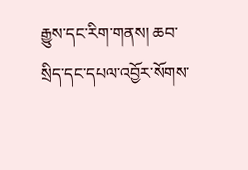རྒྱུས་དང་རིག་གནས། ཆབ་སྲིད་དང་དཔལ་འབྱོར་སོགས་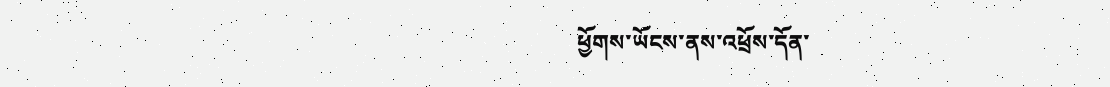ཕྱོགས་ཡོངས་ནས་འཕྲོས་དོན་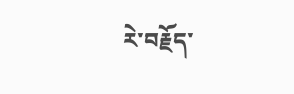རེ་བརྗོད་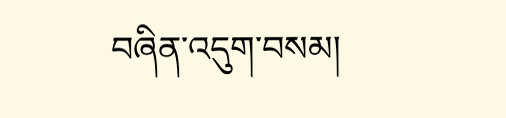བཞིན་འདུག་བསམ།